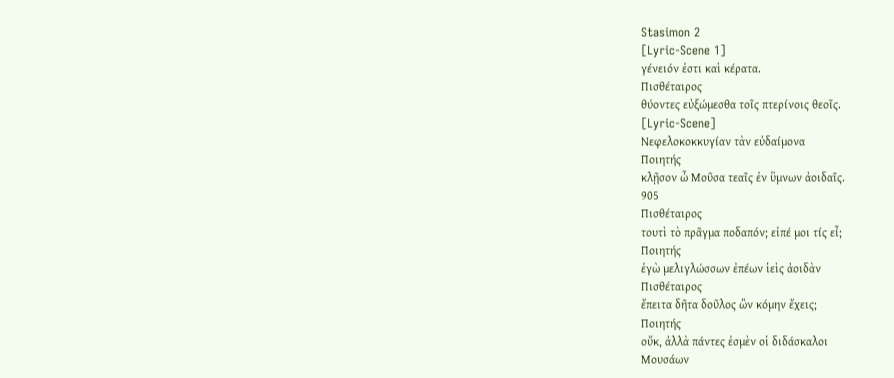Stasimon 2
[Lyric-Scene 1]
γένειόν ἐστι καὶ κέρατα.
Πισθέταιρος
θύοντες εὐξώμεσθα τοῖς πτερίνοις θεοῖς.
[Lyric-Scene]
Νεφελοκοκκυγίαν τὰν εὐδαίμονα
Ποιητής
κλῇσον ὦ Μοῦσα τεαῖς ἐν ὓμνων ἀοιδαῖς.
905
Πισθέταιρος
τουτὶ τὸ πρᾶγμα ποδαπόν; εἰπέ μοι τίς εἶ;
Ποιητής
ἐγὼ μελιγλώσσων ἐπέων ἱεὶς ἀοιδὰν
Πισθέταιρος
ἔπειτα δῆτα δοῦλος ὢν κόμην ἔχεις;
Ποιητής
οὔκ, ἀλλὰ πάντες ἐσμὲν οἱ διδάσκαλοι
Μουσάων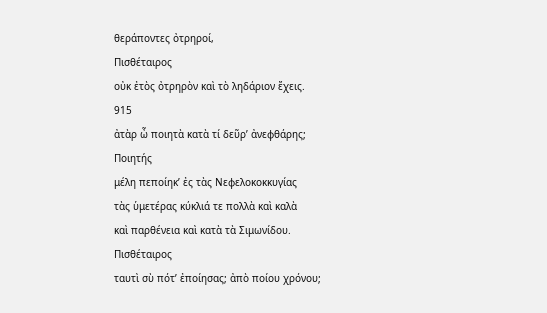θεράποντες ὀτρηροί,
Πισθέταιρος
οὐκ ἐτὸς ὀτρηρὸν καὶ τὸ ληδάριον ἔχεις.
915
ἀτὰρ ὦ ποιητὰ κατὰ τί δεῦρʼ ἀνεφθάρης;
Ποιητής
μέλη πεποίηκʼ ἐς τὰς Νεφελοκοκκυγίας
τὰς ὑμετέρας κύκλιά τε πολλὰ καὶ καλὰ
καὶ παρθένεια καὶ κατὰ τὰ Σιμωνίδου.
Πισθέταιρος
ταυτὶ σὺ πότʼ ἐποίησας; ἀπὸ ποίου χρόνου;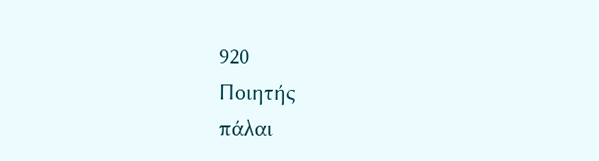920
Ποιητής
πάλαι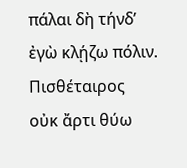πάλαι δὴ τήνδʼ ἐγὼ κλῄζω πόλιν.
Πισθέταιρος
οὐκ ἄρτι θύω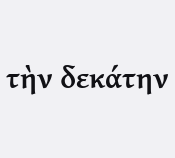τὴν δεκάτην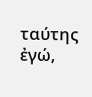ταύτης ἐγώ,